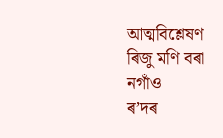আত্মবিশ্লেষণ
ৰিজু মণি বৰা
নগাঁও
ৰ’দৰ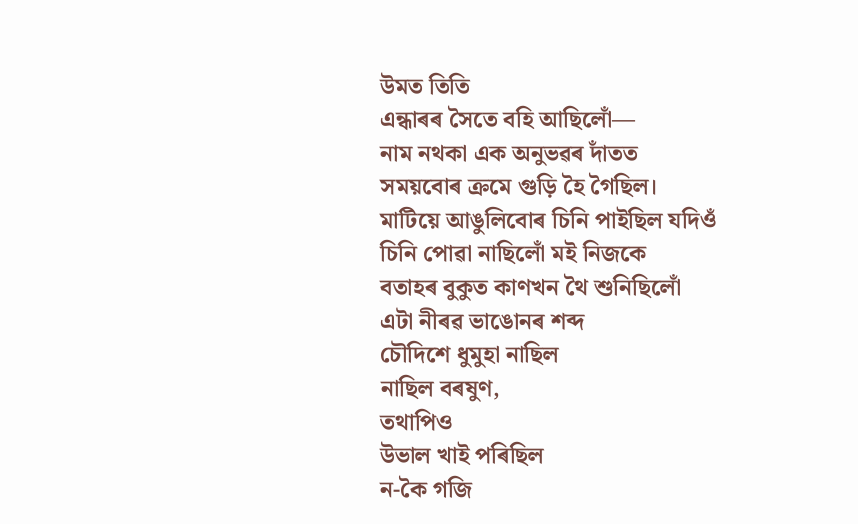উমত তিতি
এন্ধাৰৰ সৈতে বহি আছিলোঁ—
নাম নথকা এক অনুভৱৰ দাঁতত
সময়বোৰ ক্ৰমে গুড়ি হৈ গৈছিল।
মাটিয়ে আঙুলিবোৰ চিনি পাইছিল যদিওঁ
চিনি পোৱা নাছিলোঁ মই নিজকে
বতাহৰ বুকুত কাণখন থৈ শুনিছিলোঁ
এটা নীৰৱ ভাঙোনৰ শব্দ
চৌদিশে ধুমুহা নাছিল
নাছিল বৰষুণ,
তথাপিও
উভাল খাই পৰিছিল
ন-কৈ গজি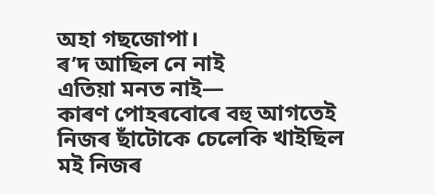অহা গছজোপা।
ৰ’দ আছিল নে নাই
এতিয়া মনত নাই—
কাৰণ পোহৰবোৰে বহু আগতেই
নিজৰ ছাঁটোকে চেলেকি খাইছিল
মই নিজৰ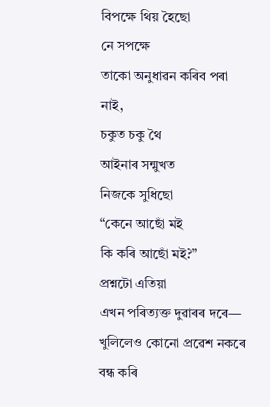বিপক্ষে থিয় হৈছো
নে সপক্ষে
তাকো অনুধাৱন কৰিব পৰা নাই,
চকুত চকু থৈ
আইনাৰ সন্মুখত
নিজকে সুধিছো
“কেনে আছোঁ মই
কি কৰি আছোঁ মই?”
প্ৰশ্নটো এতিয়া
এখন পৰিত্যক্ত দুৱাৰৰ দৰে—
খুলিলেও কোনো প্ৰৱেশ নকৰে
বন্ধ কৰি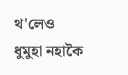থ'লেও
ধুমুহা নহাকৈ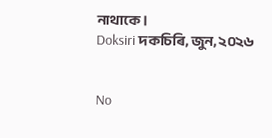নাথাকে।
Doksiri দকচিৰি, জুন, ২০২৬


No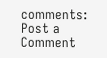comments:
Post a Comment